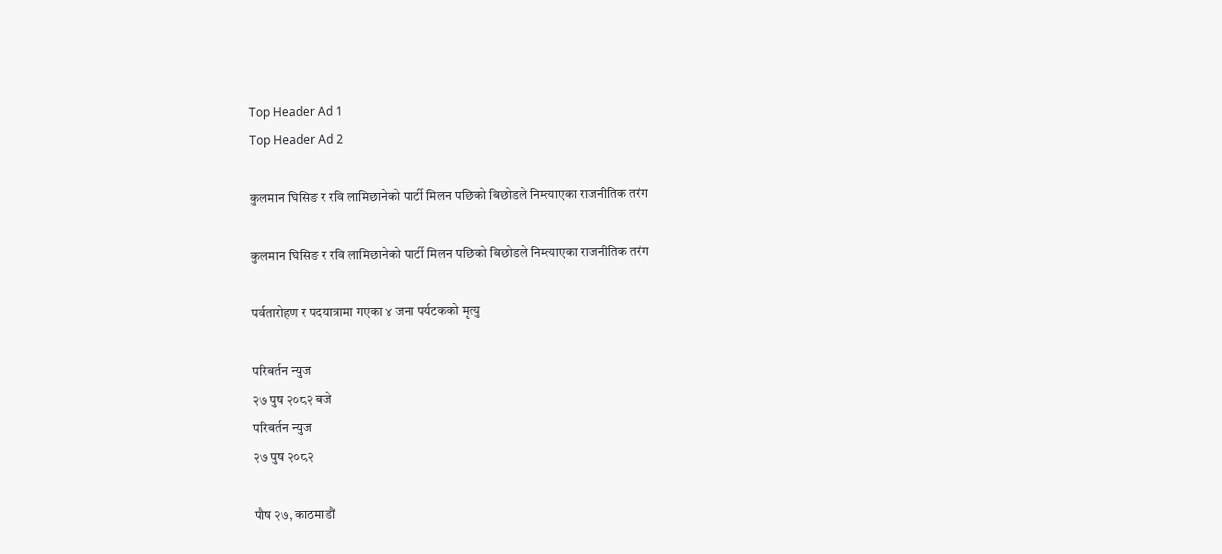Top Header Ad 1
Top Header Ad 2

कुलमान घिसिङ र रवि लामिछानेको पार्टी मिलन पछिको बिछोडले निम्त्याएका राजनीतिक तरंग

कुलमान घिसिङ र रवि लामिछानेको पार्टी मिलन पछिको बिछोडले निम्त्याएका राजनीतिक तरंग

पर्वतारोहण र पदयात्रामा गएका ४ जना पर्यटकको मृत्यु

परिबर्तन न्युज
२७ पुष २०८२ बजे
परिबर्तन न्युज
२७ पुष २०८२

पौष २७, काठमाडौं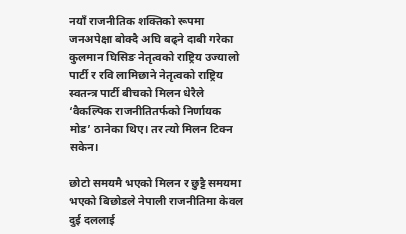नयाँ राजनीतिक शक्तिको रूपमा जनअपेक्षा बोक्दै अघि बढ्ने दाबी गरेका कुलमान घिसिङ नेतृत्वको राष्ट्रिय उज्यालो पार्टी र रवि लामिछाने नेतृत्वको राष्ट्रिय स्वतन्त्र पार्टी बीचको मिलन धेरैले ‘वैकल्पिक राजनीतितर्फको निर्णायक मोड’ ठानेका थिए। तर त्यो मिलन टिक्न सकेन।

छोटो समयमै भएको मिलन र छुट्टै समयमा भएको बिछोडले नेपाली राजनीतिमा केवल दुई दललाई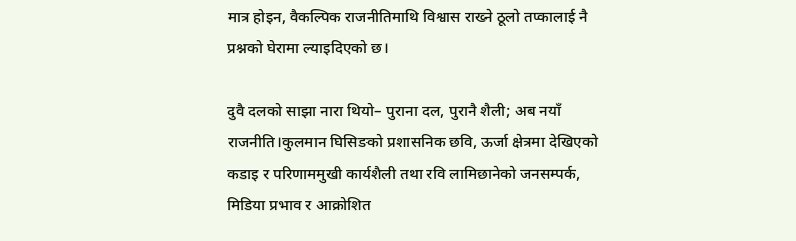मात्र होइन, वैकल्पिक राजनीतिमाथि विश्वास राख्ने ठूलो तप्कालाई नै प्रश्नको घेरामा ल्याइदिएको छ।

दुवै दलको साझा नारा थियो– पुराना दल, पुरानै शैली; अब नयाँ राजनीति।कुलमान घिसिङको प्रशासनिक छवि, ऊर्जा क्षेत्रमा देखिएको कडाइ र परिणाममुखी कार्यशैली तथा रवि लामिछानेको जनसम्पर्क, मिडिया प्रभाव र आक्रोशित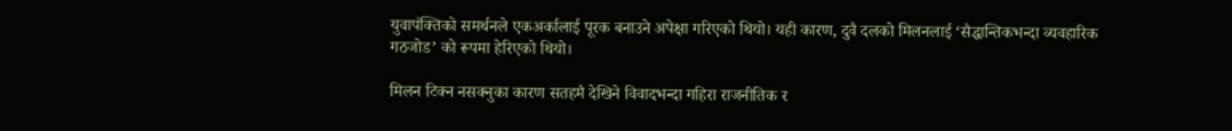युवापंक्तिको समर्थनले एकअर्कालाई पूरक बनाउने अपेक्षा गरिएको थियो। यही कारण, दुवै दलको मिलनलाई ‘सैद्धान्तिकभन्दा व्यवहारिक गठजोड’ को रूपमा हेरिएको थियो।

मिलन टिक्न नसक्नुका कारण सतहमै देखिने विवादभन्दा गहिरा राजनीतिक र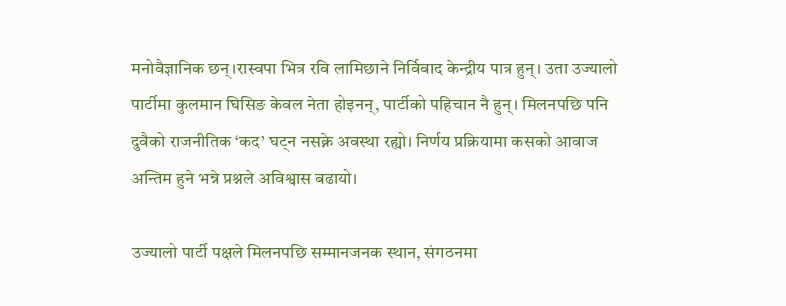मनोवैज्ञानिक छन्।रास्वपा भित्र रवि लामिछाने निर्विवाद केन्द्रीय पात्र हुन्। उता उज्यालो पार्टीमा कुलमान घिसिङ केवल नेता होइनन्, पार्टीको पहिचान नै हुन्। मिलनपछि पनि दुवैको राजनीतिक ‘कद’ घट्न नसक्ने अवस्था रह्यो। निर्णय प्रक्रियामा कसको आवाज अन्तिम हुने भन्ने प्रश्नले अविश्वास बढायो।

उज्यालो पार्टी पक्षले मिलनपछि सम्मानजनक स्थान, संगठनमा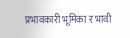प्रभावकारी भूमिका र भावी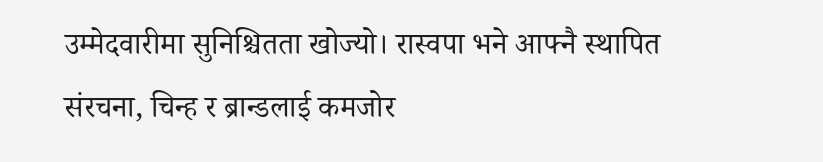उम्मेदवारीमा सुनिश्चितता खोज्यो। रास्वपा भने आफ्नै स्थापित संरचना, चिन्ह र ब्रान्डलाई कमजोर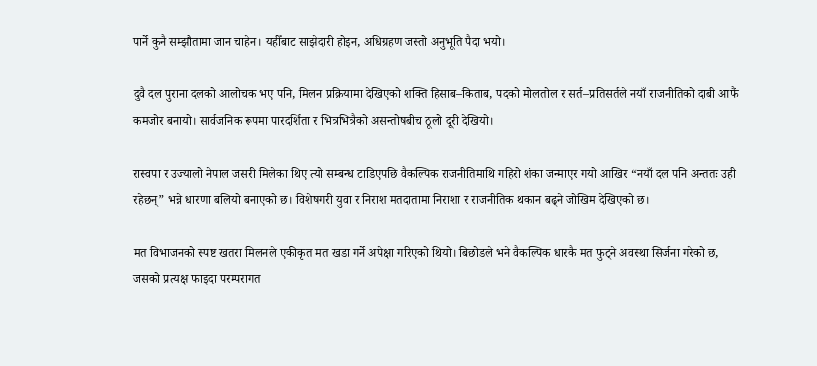पार्ने कुनै सम्झौतामा जान चाहेन। यहीँबाट साझेदारी होइन, अधिग्रहण जस्तो अनुभूति पैदा भयो।

दुवै दल पुराना दलको आलोचक भए पनि, मिलन प्रक्रियामा देखिएको शक्ति हिसाब–किताब, पदको मोलतोल र सर्त–प्रतिसर्तले नयाँ राजनीतिको दाबी आफैं कमजोर बनायो। सार्वजनिक रूपमा पारदर्शिता र भित्रभित्रैको असन्तोषबीच ठूलो दूरी देखियो।

रास्वपा र उज्यालो नेपाल जसरी मिलेका थिए त्यो सम्बन्ध टाडिएपछि वैकल्पिक राजनीतिमाथि गहिरो शंका जन्माएर गयो आखिर “नयाँ दल पनि अन्ततः उही रहेछन्” भन्ने धारणा बलियो बनाएको छ। विशेषगरी युवा र निराश मतदातामा निराशा र राजनीतिक थकान बढ्ने जोखिम देखिएको छ।

मत विभाजनको स्पष्ट खतरा मिलनले एकीकृत मत खडा गर्ने अपेक्षा गरिएको थियो। बिछोडले भने वैकल्पिक धारकै मत फुट्ने अवस्था सिर्जना गरेको छ, जसको प्रत्यक्ष फाइदा परम्परागत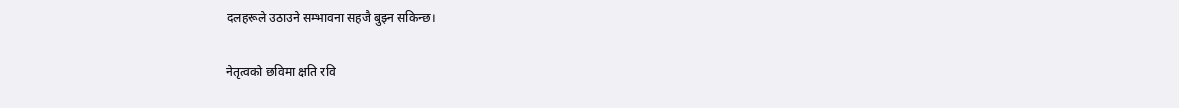दलहरूले उठाउने सम्भावना सहजै बुझ्न सकिन्छ।

नेतृत्वको छविमा क्षति रवि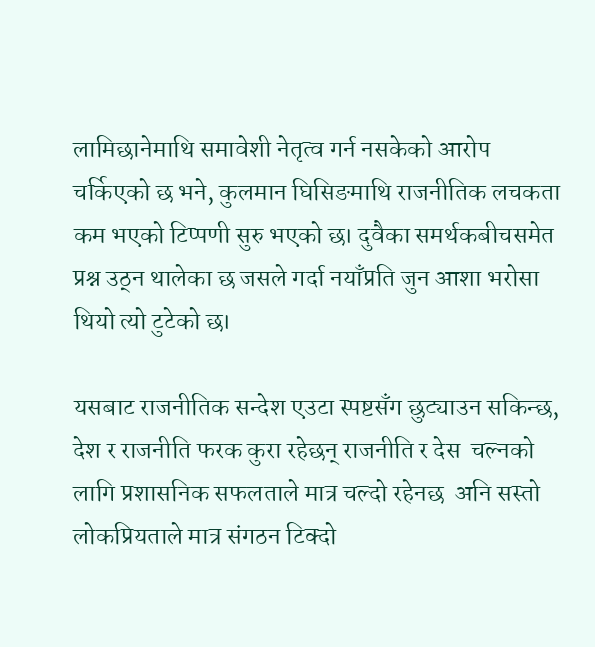लामिछानेमाथि समावेशी नेतृत्व गर्न नसकेको आरोप चर्किएको छ भने, कुलमान घिसिङमाथि राजनीतिक लचकता कम भएको टिप्पणी सुरु भएको छ। दुवैका समर्थकबीचसमेत प्रश्न उठ्न थालेका छ जसले गर्दा नयाँप्रति जुन आशा भरोसा थियो त्यो टुटेको छ।

यसबाट राजनीतिक सन्देश एउटा स्पष्टसँग छुट्याउन सकिन्छ, देश र राजनीति फरक कुरा रहेछन् राजनीति र देस  चल्नको लागि प्रशासनिक सफलताले मात्र चल्दो रहेनछ  अनि सस्तो लोकप्रियताले मात्र संगठन टिक्दो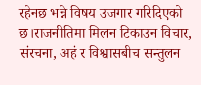रहेनछ भन्ने विषय उजगार गरिदिएको छ।राजनीतिमा मिलन टिकाउन विचार, संरचना, अहं र विश्वासबीच सन्तुलन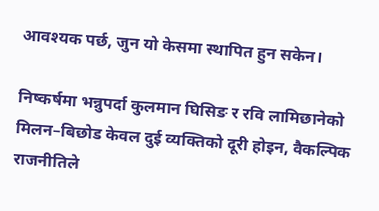आवश्यक पर्छ, जुन यो केसमा स्थापित हुन सकेन।

निष्कर्षमा भन्नुपर्दा कुलमान घिसिङ र रवि लामिछानेको मिलन–बिछोड केवल दुई व्यक्तिको दूरी होइन, वैकल्पिक राजनीतिले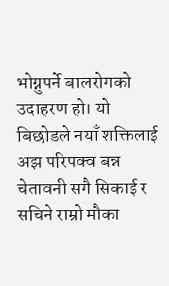भोग्नुपर्ने बालरोगको उदाहरण हो। यो बिछोडले नयाँ शक्तिलाई अझ परिपक्व बन्न चेतावनी सगै सिकाई र सचिने राम्रो मौका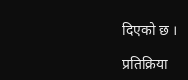दिएको छ ।

प्रतिक्रिया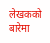लेखकको बारेमा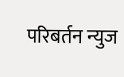परिबर्तन न्युज